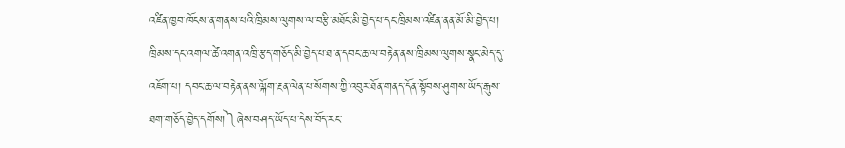འཛིན་ཁྱབ་ཁོངས་ན་གནས་པའི་ཁྲིམས་ལུགས་ལ་བརྩི་མཐོང་མི་བྱེད་པ་དང་ཁྲིམས་འཛིན་ནན་མོ་མི་བྱེད་པ། ཁྲིམས་དང་འགལ་ཚེ་འགན་འཁྲི་རྩད་གཅོད་མི་བྱེད་པ་ཐ་ན་དབང་ཆ་ལ་བརྟེན་ནས་ཁྲིམས་ལུགས་སྣང་མེད་དུ་འཇོག་པ། དབང་ཆ་ལ་བརྟེན་ནས་ལྐོག་རྔན་ལེན་པ་སོགས་ཀྱི་འབུར་ཐོན་གནད་དོན་སྟོབས་ཤུགས་ཡོད་རྒུས་ཐག་གཅོད་བྱེད་དགོས།༽ཞེས་བཤད་ཡོད་པ་དེས་བོད་རང་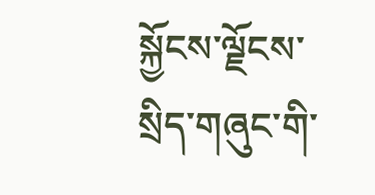སྐྱོངས་ལྗོངས་སྲིད་གཞུང་གི་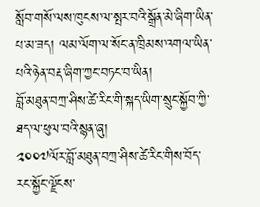སློབ་གསོ་ལས་ཁུངས་ལ་སྤར་བའི་སྒྲོན་མེ་ཞིག་ཡིན་པ་མ་ཟད། ལམ་ལོག་ལ་སོང་ན་ཁྲིམས་འགལ་ཡིན་པའི་ཉེན་བརྡ་ཞིག་ཀྱང་བཏང་བ་ཡིན།
བློ་མཐུན་བཀྲ་ཤིས་ཚེ་རིང་གི་སྐད་ཡིག་སྲུང་སྐྱོབ་ཀྱི་ཐད་ལ་ཕུལ་བའི་སྙན་ཞུ།
༢༠༠༧ལོར་བློ་མཐུན་བཀྲ་ཤིས་ཚེ་རིང་གིས་བོད་རང་སྐྱོང་ལྗོངས་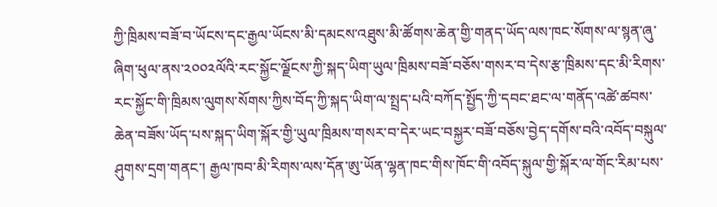ཀྱི་ཁྲིམས་བཟོ་བ་ཡོངས་དང་རྒྱལ་ཡོངས་མི་དམངས་འཐུས་མི་ཚོགས་ཆེན་གྱི་གནད་ཡོད་ལས་ཁང་སོགས་ལ་སྙན་ཞུ་ཞིག་ཕུལ་ནས་༢༠༠༢ལོའི་རང་སྐྱོང་ལྗོངས་ཀྱི་སྐད་ཡིག་ཡུལ་ཁྲིམས་བཟོ་བཅོས་གསར་བ་དེས་རྩ་ཁྲིམས་དང་མི་རིགས་རང་སྐྱོང་གི་ཁྲིམས་ལུགས་སོགས་ཀྱིས་བོད་ཀྱི་སྐད་ཡིག་ལ་སྤྲད་པའི་བཀོད་སྤྱོད་ཀྱི་དབང་ཐང་ལ་གནོད་འཚེ་ཚབས་ཆེན་བཟོས་ཡོད་པས་སྐད་ཡིག་སྐོར་གྱི་ཡུལ་ཁྲིམས་གསར་བ་དེར་ཡང་བསྐྱར་བཟོ་བཅོས་བྱེད་དགོས་བའི་འབོད་བསྐུལ་ཤུགས་དྲག་གནང་། རྒྱལ་ཁབ་མི་རིགས་ལས་དོན་ཨུ་ཡོན་ལྷན་ཁང་གིས་ཁོང་གི་འབོད་སྐུལ་གྱི་སྐོར་ལ་གོང་རིམ་པས་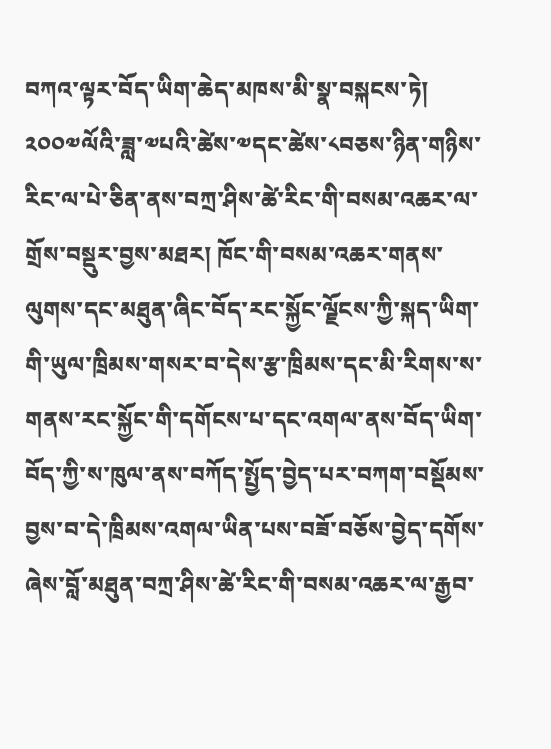བཀའ་ལྟར་བོད་ཡིག་ཆེད་མཁས་མི་སྣ་བསྐངས་ཏེ། ༢༠༠༧ལོའི་ཟླ་༧པའི་ཚེས་༧དང་ཚེས་༨བཅས་ཉིན་གཉིས་རིང་ལ་པེ་ཅིན་ནས་བཀྲ་ཤིས་ཚེ་རིང་གི་བསམ་འཆར་ལ་གྲོས་བསྡུར་བྱས་མཐར། ཁོང་གི་བསམ་འཆར་གནས་ལུགས་དང་མཐུན་ཞིང་བོད་རང་སྐྱོང་ལྗོངས་ཀྱི་སྐད་ཡིག་གི་ཡུལ་ཁྲིམས་གསར་བ་དེས་རྩ་ཁྲིམས་དང་མི་རིགས་ས་གནས་རང་སྐྱོང་གི་དགོངས་པ་དང་འགལ་ནས་བོད་ཡིག་བོད་ཀྱི་ས་ཁུལ་ནས་བཀོད་སྤྱོད་བྱེད་པར་བཀག་བསྡོམས་བྱས་བ་དེ་ཁྲིམས་འགལ་ཡིན་པས་བཟོ་བཅོས་བྱེད་དགོས་ཞེས་བློ་མཐུན་བཀྲ་ཤིས་ཚེ་རིང་གི་བསམ་འཆར་ལ་རྒྱབ་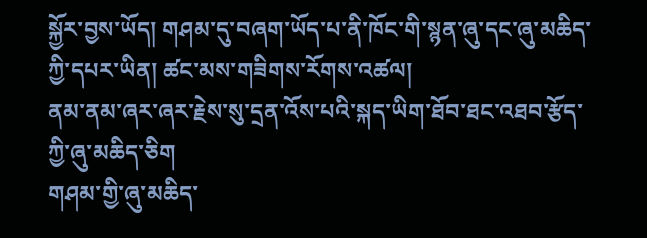སྐྱོར་བྱས་ཡོད། གཤམ་དུ་བཞག་ཡོད་པ་ནི་ཁོང་གི་སྙན་ཞུ་དང་ཞུ་མཆིད་ཀྱི་དཔར་ཡིན། ཚང་མས་གཟིགས་རོགས་འཚལ།
ནམ་ནམ་ཞར་ཞར་རྗེས་སུ་དྲན་འོས་པའི་སྐད་ཡིག་ཐོབ་ཐང་འཐབ་རྩོད་ཀྱི་ཞུ་མཆིད་ཅིག
གཤམ་གྱི་ཞུ་མཆིད་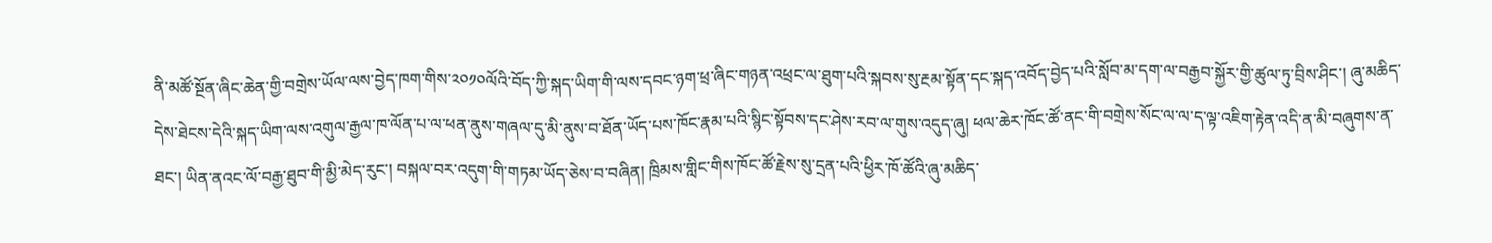ནི་མཚོ་སྔོན་ཞིང་ཆེན་གྱི་བགྲེས་ཡོལ་ལས་བྱེད་ཁག་གིས་༢༠༡༠ལོའི་བོད་ཀྱི་སྐད་ཡིག་གི་ལས་དབང་ཉག་ཕྲ་ཞིང་གཉན་འཕྲང་ལ་ཐུག་པའི་སྐབས་སུ་རྔམ་སྟོན་དང་སྐད་འབོད་བྱེད་པའི་སློབ་མ་དག་ལ་བརྒྱབ་སྐྱོར་གྱི་ཚུལ་ཏུ་བྲིས་ཤིང་། ཞུ་མཆིད་དེས་ཐེངས་དེའི་སྐད་ཡིག་ལས་འགུལ་རྒྱལ་ཁ་ལོན་པ་ལ་ཕན་ནུས་གཞལ་དུ་མི་ནུས་བ་ཐོན་ཡོད་པས་ཁོང་རྣམ་པའི་སྙིང་སྟོབས་དང་ཤེས་རབ་ལ་གུས་འདུད་ཞུ། ཕལ་ཆེར་ཁོང་ཚོ་ནང་གི་བགྲེས་སོང་ལ་ལ་ད་ལྟ་འཇིག་རྟེན་འདི་ན་མི་བཞུགས་ན་ཐང་། ཡིན་ནའང་ལོ་བརྒྱ་ཐུབ་གི་མྱི་མེད་རུང་། བསྐལ་བར་འདུག་གི་གཏམ་ཡོད་ཅེས་བ་བཞིན། ཁྲིམས་གླིང་གིས་ཁོང་ཚོ་རྗེས་སུ་དྲན་པའི་ཕྱིར་ཁོ་ཚོའི་ཞུ་མཆིད་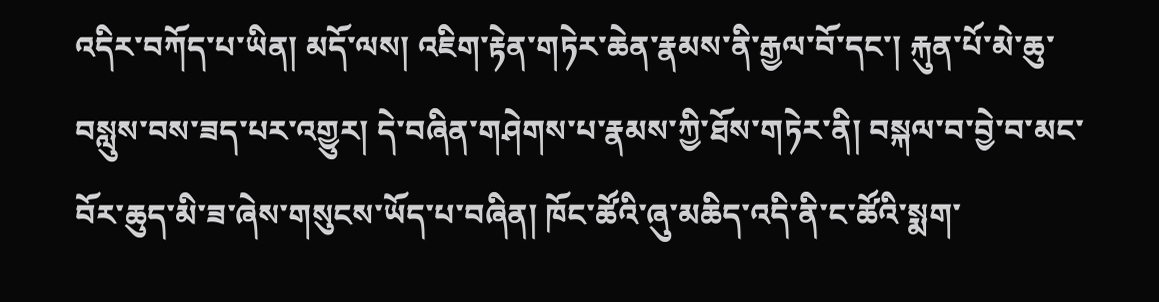འདིར་བཀོད་པ་ཡིན། མདོ་ལས། འཇིག་རྟེན་གཏེར་ཆེན་རྣམས་ནི་རྒྱལ་བོ་དང་། རྐུན་པོ་མེ་ཆུ་བསླུས་བས་ཟད་པར་འགྱུར། དེ་བཞིན་གཤེགས་པ་རྣམས་ཀྱི་ཐོས་གཏེར་ནི། བསྐལ་བ་བྱེ་བ་མང་བོར་ཆུད་མི་ཟ་ཞེས་གསུངས་ཡོད་པ་བཞིན། ཁོང་ཚོའི་ཞུ་མཆིད་འདི་ནི་ང་ཚོའི་སྨག་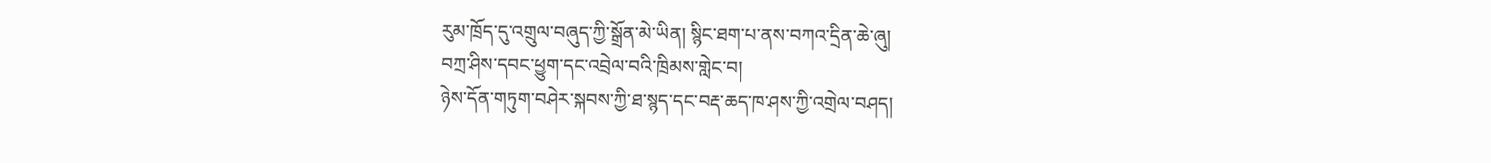རུམ་ཁྲོད་དུ་འགྲུལ་བཞུད་ཀྱི་སྒྲོན་མེ་ཡིན། སྙིང་ཐག་པ་ནས་བཀའ་དྲིན་ཆེ་ཞུ།
བཀྲ་ཤིས་དབང་ཕྱུག་དང་འབྲེལ་བའི་ཁྲིམས་གླེང་བ།
ཉེས་དོན་གཏུག་བཤེར་སྐབས་ཀྱི་ཐ་སྙད་དང་བརྡ་ཆད་ཁ་ཤས་ཀྱི་འགྲེལ་བཤད།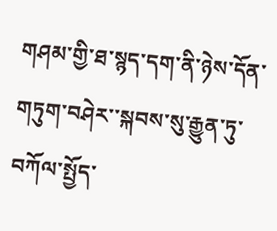གཤམ་གྱི་ཐ་སྙད་དག་ནི་ཉེས་དོན་གཏུག་བཤེར་་སྐབས་སུ་རྒྱུན་ཏུ་བཀོལ་སྤྱོད་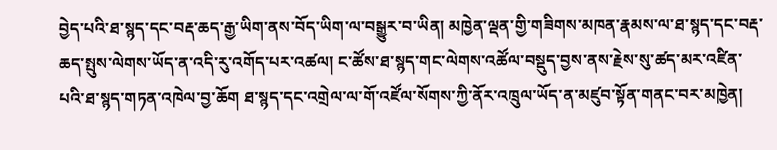བྱེད་པའི་ཐ་སྙད་དང་བརྡ་ཆད་རྒྱ་ཡིག་ནས་བོད་ཡིག་ལ་བསྒྱུར་བ་ཡིན། མཁྱེན་ལྡན་གྱི་གཟིགས་མཁན་རྣམས་ལ་ཐ་སྙད་དང་བརྡ་ཆད་སྤུས་ལེགས་ཡོད་ན་འདི་རུ་འགོད་པར་འཚལ། ང་ཚོས་ཐ་སྙད་གང་ལེགས་འཚོལ་བསྡུད་བྱས་ནས་རྗེས་སུ་ཚད་མར་འཛིན་པའི་ཐ་སྙད་གཏན་འཁེལ་བྱ་ཆོག ཐ་སྙད་དང་འགྲེལ་ལ་གོ་འཛོལ་སོགས་ཀྱི་ནོར་འཁྲུལ་ཡོད་ན་མཛུབ་སྟོན་གནང་བར་མཁྱེན།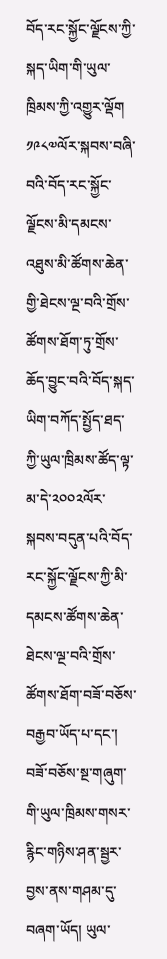བོད་རང་སྐྱོང་ལྗོངས་ཀྱི་སྐད་ཡིག་གི་ཡུལ་ཁྲིམས་ཀྱི་འགྱུར་ལྡོག
༡༩༨༧ལོར་སྐབས་བཞི་བའི་བོད་རང་སྐྱོང་ལྗོངས་མི་དམངས་འཐུས་མི་ཚོགས་ཆེན་གྱི་ཐེངས་ལྔ་བའི་གྲོས་ཚོགས་ཐོག་ཏུ་གྲོས་ཆོད་བྱུང་བའི་བོད་སྐད་ཡིག་བཀོད་སྤྱོད་ཐད་ཀྱི་ཡུལ་ཁྲིམས་ཚོད་ལྟ་མ་དེ་༢༠༠༢ལོར་སྐབས་བདུན་པའི་བོད་རང་སྐྱོང་ལྗོངས་ཀྱི་མི་དམངས་ཚོགས་ཆེན་ཐེངས་ལྔ་བའི་གྲོས་ཚོགས་ཐོག་བཟོ་བཅོས་བརྒྱབ་ཡོད་པ་དང་། བཟོ་བཅོས་སྔ་གཞུག་གི་ཡུལ་ཁྲིམས་གསར་རྙིང་གཉིས་ཤན་སྦྱར་བྱས་ནས་གཤམ་དུ་བཞག་ཡོད། ཡུལ་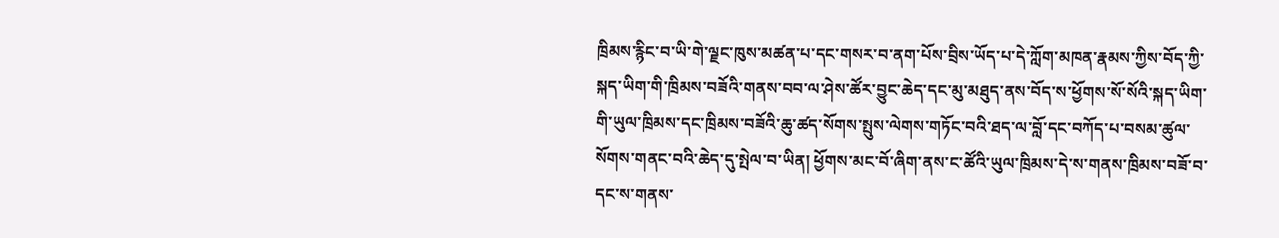ཁྲིམས་རྙིང་བ་ཡི་གེ་ལྗང་ཁུས་མཚན་པ་དང་གསར་བ་ནག་པོས་བྲིས་ཡོད་པ་དེ་ཀློག་མཁན་རྣམས་ཀྱིས་བོད་ཀྱི་སྐད་ཡིག་གི་ཁྲིམས་བཟོའི་གནས་བབ་ལ་ཤེས་ཚོར་བྱུང་ཆེད་དང་མུ་མཐུད་ནས་བོད་ས་ཕྱོགས་སོ་སོའི་སྐད་ཡིག་གི་ཡུལ་ཁྲིམས་དང་ཁྲིམས་བཟོའི་ཆུ་ཚད་སོགས་སྤུས་ལེགས་གཏོང་བའི་ཐད་ལ་བློ་དང་བཀོད་པ་བསམ་ཚུལ་སོགས་གནང་བའི་ཆེད་དུ་སྤེལ་བ་ཡིན། ཕྱོགས་མང་བོ་ཞིག་ནས་ང་ཚོའི་ཡུལ་ཁྲིམས་དེ་ས་གནས་ཁྲིམས་བཟོ་བ་དང་ས་གནས་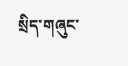སྲིད་གཞུང་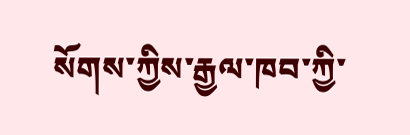སོགས་ཀྱིས་རྒྱལ་ཁབ་ཀྱི་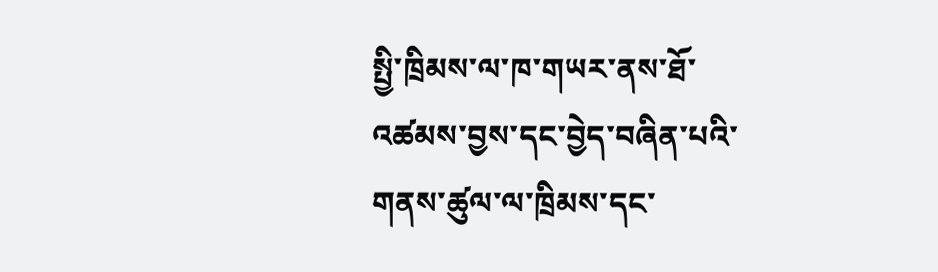སྤྱི་ཁྲིམས་ལ་ཁ་གཡར་ནས་ཐོ་འཚམས་བྱས་དང་བྱེད་བཞིན་པའི་གནས་ཚུལ་ལ་ཁྲིམས་དང་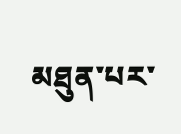མཐུན་པར་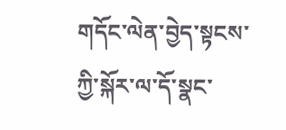གདོང་ལེན་བྱེད་སྟངས་ཀྱི་སྐོར་ལ་དོ་སྣང་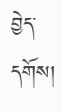བྱེད་དགོས།